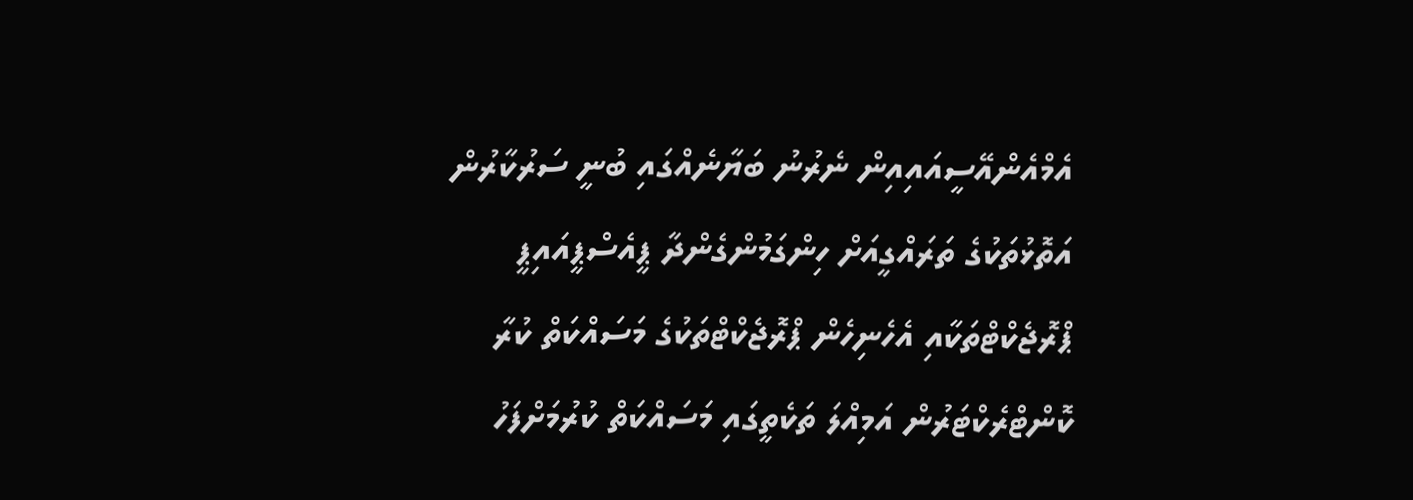އެމްއެންއޭސީއައިއިން ނެރުނު ބަޔާނެއްގައި ބުނީ ސަރުކާރުން އަތޮޅުތަކުގެ ތަރައްގީއަށް ހިންގަމުންގެންދާ ޕީއެސްޕީއައިޕީ ޕްރޮޖެކްޓްތަކާއި އެހެނިހެން ޕްރޮޖެކްޓްތަކުގެ މަސައްކަތް ކުރާ ކޮންޓްރެކްޓަރުން އަމިއްލަ ތަކެތީގައި މަސައްކަތް ކުރުމަށްފަހު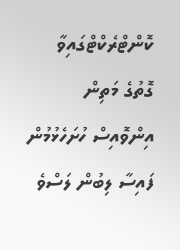ކޮންޓްރެކްޓްގައިވާ ގޮތުގެ މަތިން އިންވޮއިސް ހުށަހެޅުމުން ފައިސާ ލިބުން ލަސްވެ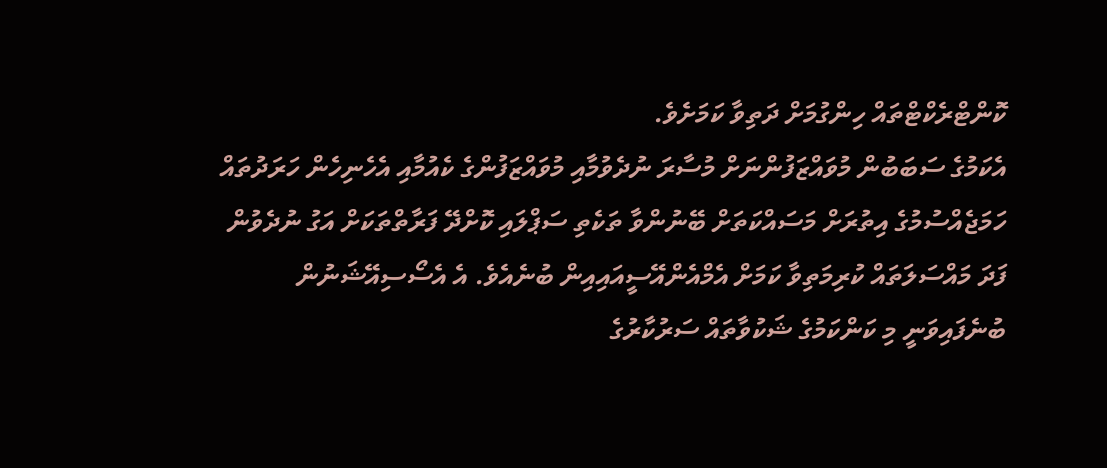ކޮންޓްރެކްޓްތައް ހިންގުމަށް ދަތިވާ ކަމަށެވެ.
އެކަމުގެ ސަބަބުން މުވައްޒަފުންނަށް މުސާރަ ނުދެވުމާއި މުވައްޒަފުންގެ ކެއުމާއި އެހެނިހެން ހަރަދުތައް ހަމަޖެއްސުމުގެ އިތުރަށް މަސައްކަތަށް ބޭނުންވާ ތަކެތި ސަޕްލައި ކޮށްދޭ ފަރާތްތަކަށް އަގު ނުދެވުން ފަދަ މައްސަލަތައް ކުރިމަތިވާ ކަމަށް އެމްއެންއޭސީއައިއިން ބުނެއެވެ. އެ އެސޯސިއޭޝަނުން ބުނެފައިވަނީ މި ކަންކަމުގެ ޝަކުވާތައް ސަރުކާރުގެ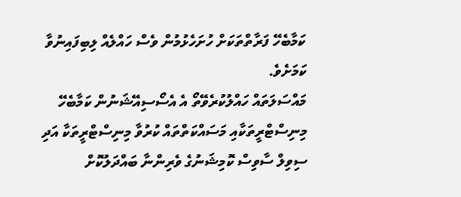ކަމާބެހޭ ފަރާތްތަކަށް ހުށަހެޅުމުން ވެސް ހައްލެއް ލިބިފައިނުވާ ކަމަށެވެ.
މައްސަލަތައް ހައްލުކުރެވޭތޯ އެ އެސޯސިއޭޝަނުން ކަމާބެހޭ މިނިސްޓްރީތަކާއި މަސައްކަތްތައް ކުރުވާ މިނިސްޓްރީތަކާ އަދި ސިވިލް ސާވިސް ކޮމިޝަނުގެ ވެރިންނާ ބައްދަލުކޮށް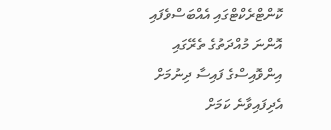ކޮންޓްރެކްޓްގައި އެއްބަސްވެފައި އޮންނަ މުއްދަތުގެ ތެރޭގައި އިންވޮއިސްގެ ފައިސާ ދިނުމަށް އެދިފައިވާނެ ކަމަށް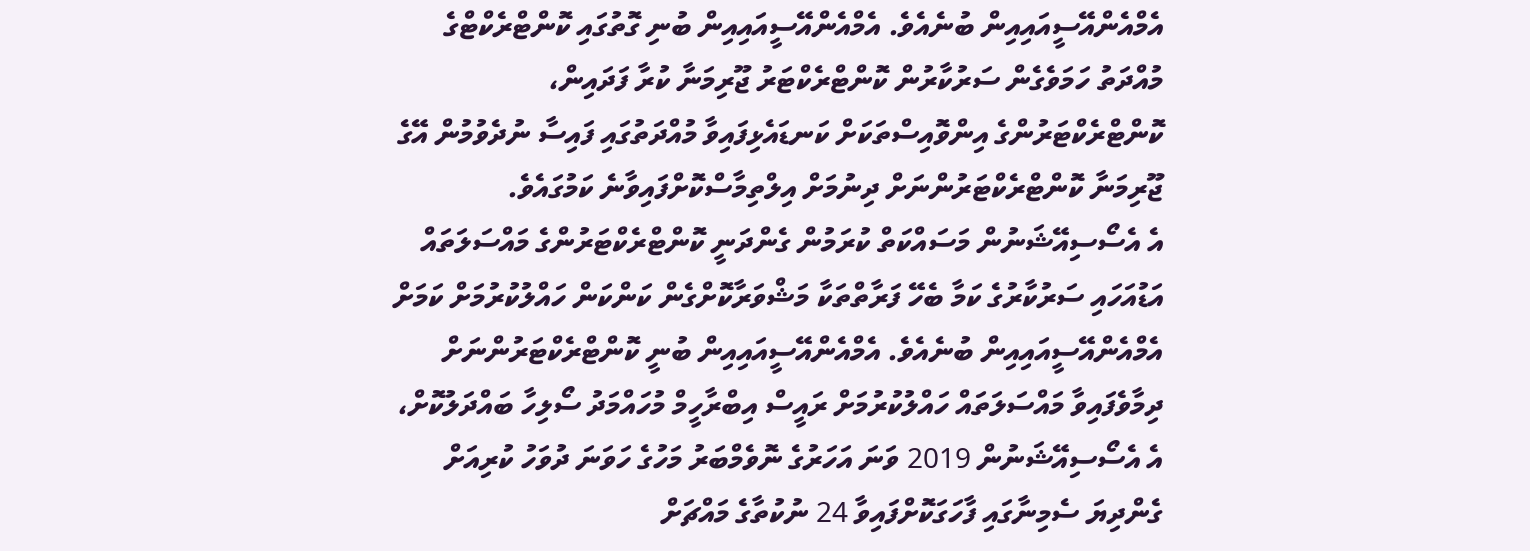އެމްއެންއޭސީއައިއިން ބުނެއެވެ. އެމްއެންއޭސީއައިއިން ބުނި ގޮތުގައި ކޮންޓްރެކްޓްގެ މުއްދަތު ހަމަވެގެން ސަރުކާރުން ކޮންޓްރެކްޓަރު ޖޫރިމަނާ ކުރާ ފަދައިން، ކޮންޓްރެކްޓަރުންގެ އިންވޮއިސްތަކަށް ކަނޑައެޅިފައިވާ މުއްދަތުގައި ފައިސާ ނުދެވުމުން އޭގެ ޖޫރިމަނާ ކޮންޓްރެކްޓަރުންނަށް ދިނުމަށް އިލްތިމާސްކޮށްފައިވާނެ ކަމުގައެވެ.
އެ އެސޯސިއޭޝަނުން މަސައްކަތް ކުރަމުން ގެންދަނީ ކޮންޓްރެކްޓަރުންގެ މައްސަލަތައް އަޑުއަހައި ސަރުކާރުގެ ކަމާ ބެހޭ ފަރާތްތަކާ މަޝްވަރާކޮށްގެން ކަންކަން ހައްލުކުރުމަށް ކަމަށް އެމްއެންއޭސީއައިއިން ބުނެއެވެ. އެމްއެންއޭސީއައިއިން ބުނީ ކޮންޓްރެކްޓަރުންނަށް ދިމާވެފައިވާ މައްސަލަތައް ހައްލުކުރުމަށް ރައީސް އިބްރާހީމް މުހައްމަދު ސޯލިހާ ބައްދަލުކޮށް، އެ އެސޯސިއޭޝަނުން 2019 ވަނަ އަހަރުގެ ނޮވެމްބަރު މަހުގެ ހަވަނަ ދުވަހު ކުރިއަށް ގެންދިޔަ ސެމިނާގައި ފާހަގަކޮށްފައިވާ 24 ނުކުތާގެ މައްޗަށް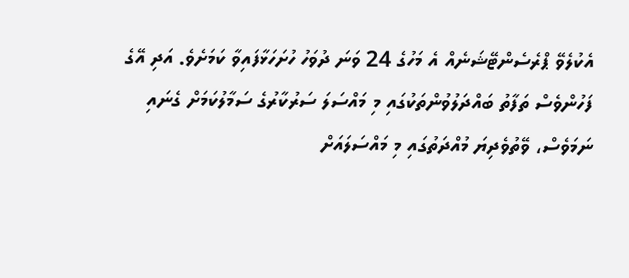އެކުލެވޭ ޕްރެސެންޓޭޝަނެއް އެ މަހުގެ 24 ވަނަ ދުވަހު ހުށަހަޅާފައިވާ ކަމަށެވެ. އަދި އޭގެ ފަހުންވެސް ތަފާތު ބައްދަލުވުންތަކުގައި މި މައްސަލަ ސަރުކާރުގެ ސަމާލުކަމަށް ގެނައި ނަމަވެސް، ވޭތުވެދިޔަ މުއްދަތުގައި މި މައްސަލައަށް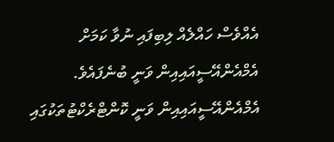އެއްވެސް ހައްލެއް ލިބިފައި ނުވާ ކަމަށް އެމްއެންއޭސީއައިއިން ވަނީ ބުނެފައެވެ.
އެމްއެންއޭސީއައިއިން ވަނީ ކޮންޓްރެކްޓުތަކުގައި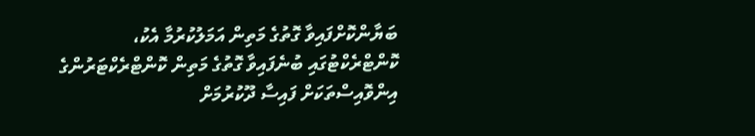ބަޔާންކޮށްފައިވާ ގޮތުގެ މަތިން އަމަލުކުރުމާ އެކު، ކޮންޓްރެކްޓުގައި ބުނެފައިވާ ގޮތުގެ މަތިން ކޮންޓްރެކްޓަރުންގެ އިންވޮއިސްތަކަށް ފައިސާ ދޫކުރުމަށް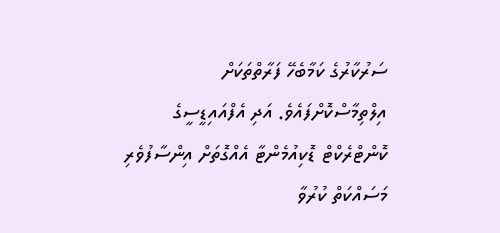ސަރުކާރުގެ ކަމާބެހޭ ފަރާތްތަކަށް އިލްތިމާސްކޮށްފައެވެ. އަދި އެފްއައިޑީސީގެ ކޮންޓްރެކްޓް ޑޮކިއުމެންޓާ އެއްގޮތަށް އިންސާފުވެރި މަސައްކަތް ކުރުވާ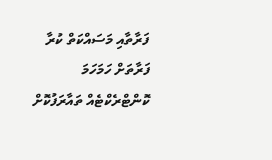ފަރާތާއި މަސައްކަތް ކުރާ ފަރާތަށް ހަމަހަމަ ކޮންޓްރެކްޓެއް ތައާރަފުކޮށް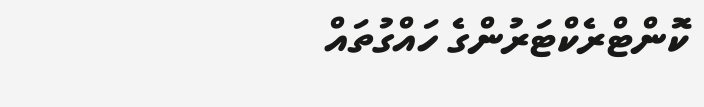ކޮންޓްރެކްޓަރުންގެ ހައްގުތައް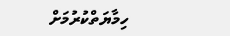ހިމާޔަތްކުރުމަށް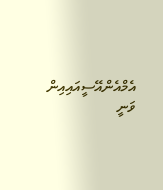އެމްއެންއޭސީއައިއިން ވަނީ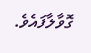ގޮވާލާފައެވެ.